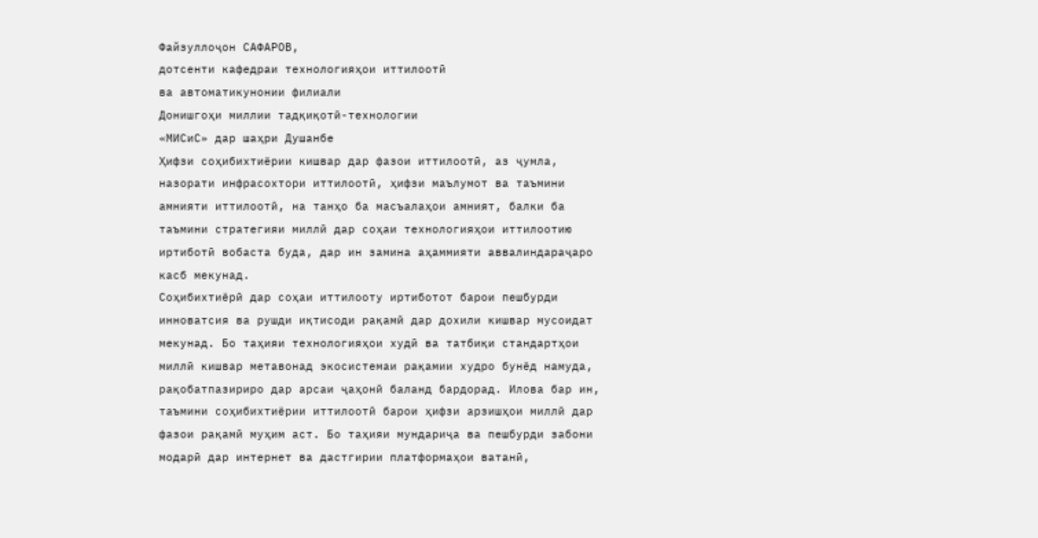Файзуллоҷон САФАРОВ,
дотсенти кафедраи технологияҳои иттилоотӣ
ва автоматикунонии филиали
Донишгоҳи миллии тадқиқотӣ-технологии
«МИСиС» дар шаҳри Душанбе
Ҳифзи соҳибихтиёрии кишвар дар фазои иттилоотӣ, аз ҷумла, назорати инфрасохтори иттилоотӣ, ҳифзи маълумот ва таъмини амнияти иттилоотӣ, на танҳо ба масъалаҳои амният, балки ба таъмини стратегияи миллӣ дар соҳаи технологияҳои иттилоотию иртиботӣ вобаста буда, дар ин замина аҳаммияти аввалиндараҷаро касб мекунад.
Соҳибихтиёрӣ дар соҳаи иттилооту иртиботот барои пешбурди инноватсия ва рушди иқтисоди рақамӣ дар дохили кишвар мусоидат мекунад. Бо таҳияи технологияҳои худӣ ва татбиқи стандартҳои миллӣ кишвар метавонад экосистемаи рақамии худро бунёд намуда, рақобатпазириро дар арсаи ҷаҳонӣ баланд бардорад. Илова бар ин, таъмини соҳибихтиёрии иттилоотӣ барои ҳифзи арзишҳои миллӣ дар фазои рақамӣ муҳим аст. Бо таҳияи мундариҷа ва пешбурди забони модарӣ дар интернет ва дастгирии платформаҳои ватанӣ,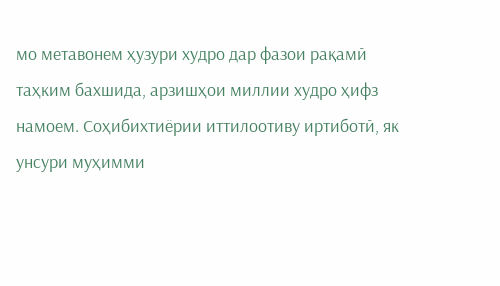мо метавонем ҳузури худро дар фазои рақамӣ таҳким бахшида, арзишҳои миллии худро ҳифз намоем. Соҳибихтиёрии иттилоотиву иртиботӣ, як унсури муҳимми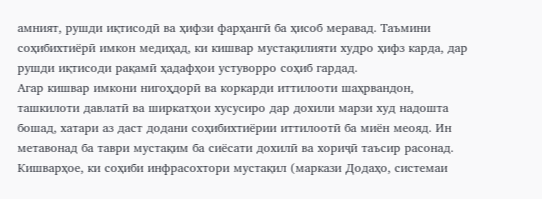амният, рушди иқтисодӣ ва ҳифзи фарҳангӣ ба ҳисоб меравад. Таъмини соҳибихтиёрӣ имкон медиҳад, ки кишвар мустақилияти худро ҳифз карда, дар рушди иқтисоди рақамӣ ҳадафҳои устуворро соҳиб гардад.
Агар кишвар имкони нигоҳдорӣ ва коркарди иттилооти шаҳрвандон, ташкилоти давлатӣ ва ширкатҳои хусусиро дар дохили марзи худ надошта бошад, хатари аз даст додани соҳибихтиёрии иттилоотӣ ба миён меояд. Ин метавонад ба таври мустақим ба сиёсати дохилӣ ва хориҷӣ таъсир расонад. Кишварҳое, ки соҳиби инфрасохтори мустақил (маркази Додаҳо, системаи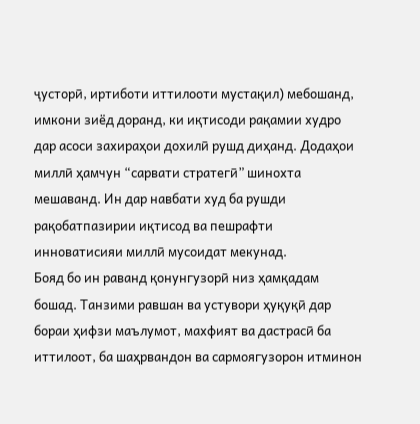ҷусторӣ, иртиботи иттилооти мустақил) мебошанд, имкони зиёд доранд, ки иқтисоди рақамии худро дар асоси захираҳои дохилӣ рушд диҳанд. Додаҳои миллӣ ҳамчун “сарвати стратегӣ” шинохта мешаванд. Ин дар навбати худ ба рушди рақобатпазирии иқтисод ва пешрафти инноватисияи миллӣ мусоидат мекунад.
Бояд бо ин раванд қонунгузорӣ низ ҳамқадам бошад. Танзими равшан ва устувори ҳуқуқӣ дар бораи ҳифзи маълумот, махфият ва дастрасӣ ба иттилоот, ба шаҳрвандон ва сармоягузорон итминон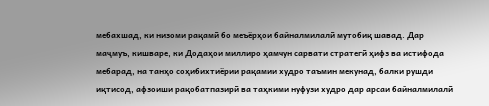мебахшад, ки низоми рақамӣ бо меъёрҳои байналмилалӣ мутобиқ шавад. Дар маҷмуъ, кишваре, ки Додаҳои миллиро ҳамчун сарвати стратегӣ ҳифз ва истифода мебарад, на танҳо соҳибихтиёрии рақамии худро таъмин мекунад, балки рушди иқтисод, афзоиши рақобатпазирӣ ва таҳкими нуфузи худро дар арсаи байналмилалӣ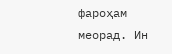фароҳам меорад. Ин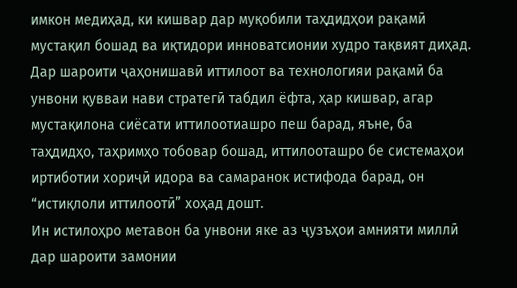имкон медиҳад, ки кишвар дар муқобили таҳдидҳои рақамӣ мустақил бошад ва иқтидори инноватсионии худро тақвият диҳад.
Дар шароити ҷаҳонишавӣ иттилоот ва технологияи рақамӣ ба унвони қувваи нави стратегӣ табдил ёфта, ҳар кишвар, агар мустақилона сиёсати иттилоотиашро пеш барад, яъне, ба таҳдидҳо, таҳримҳо тобовар бошад, иттилооташро бе системаҳои иртиботии хориҷӣ идора ва самаранок истифода барад, он “истиқлоли иттилоотӣ” хоҳад дошт.
Ин истилоҳро метавон ба унвони яке аз ҷузъҳои амнияти миллӣ дар шароити замонии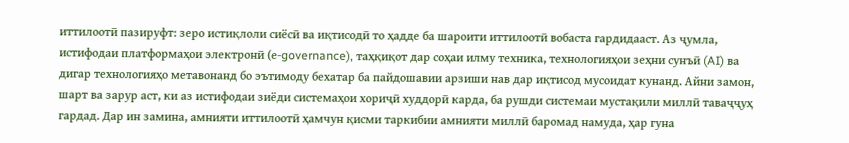иттилоотӣ пазируфт: зеро истиқлоли сиёсӣ ва иқтисодӣ то ҳадде ба шароити иттилоотӣ вобаста гардидааст. Аз ҷумла, истифодаи платформаҳои электронӣ (е-governance), таҳқиқот дар соҳаи илму техника, технологияҳои зеҳни сунъӣ (AI) ва дигар технологияҳо метавонанд бо эътимоду бехатар ба пайдошавии арзиши нав дар иқтисод мусоидат кунанд. Айни замон, шарт ва зарур аст, ки аз истифодаи зиёди системаҳои хориҷӣ худдорӣ карда, ба рушди системаи мустақили миллӣ таваҷҷуҳ гардад. Дар ин замина, амнияти иттилоотӣ ҳамчун қисми таркибии амнияти миллӣ баромад намуда, ҳар гуна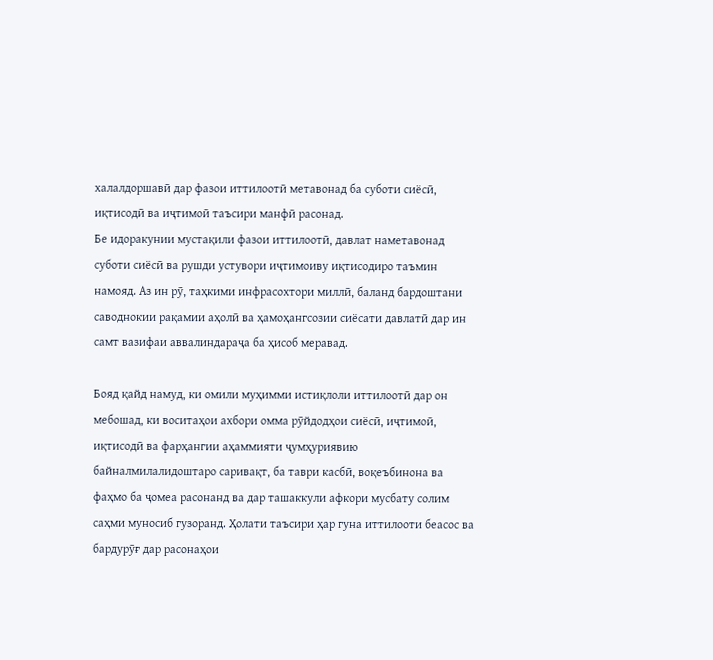халалдоршавӣ дар фазои иттилоотӣ метавонад ба суботи сиёсӣ, иқтисодӣ ва иҷтимоӣ таъсири манфӣ расонад.
Бе идоракунии мустақили фазои иттилоотӣ, давлат наметавонад суботи сиёсӣ ва рушди устувори иҷтимоиву иқтисодиро таъмин намояд. Аз ин рӯ, таҳкими инфрасохтори миллӣ, баланд бардоштани саводнокии рақамии аҳолӣ ва ҳамоҳангсозии сиёсати давлатӣ дар ин самт вазифаи аввалиндараҷа ба ҳисоб меравад.

Бояд қайд намуд, ки омили муҳимми истиқлоли иттилоотӣ дар он мебошад, ки воситаҳои ахбори омма рӯйдодҳои сиёсӣ, иҷтимоӣ, иқтисодӣ ва фарҳангии аҳаммияти ҷумҳуриявию байналмилалидоштаро саривақт, ба таври касбӣ, воқеъбинона ва фаҳмо ба ҷомеа расонанд ва дар ташаккули афкори мусбату солим саҳми муносиб гузоранд. Ҳолати таъсири ҳар гуна иттилооти беасос ва бардурӯғ дар расонаҳои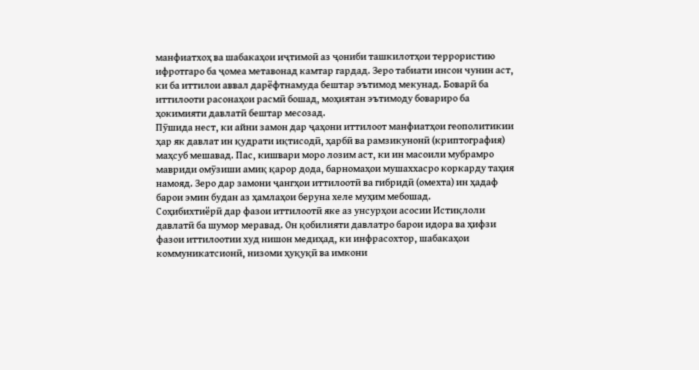манфиатхоҳ ва шабакаҳои иҷтимоӣ аз ҷониби ташкилотҳои террористию ифротгаро ба ҷомеа метавонад камтар гардад. Зеро табиати инсон чунин аст, ки ба иттилои аввал дарёфтнамуда бештар эътимод мекунад. Боварӣ ба иттилооти расонаҳои расмӣ бошад, моҳиятан эътимоду бовариро ба ҳокимияти давлатӣ бештар месозад.
Пӯшида нест, ки айни замон дар ҷаҳони иттилоот манфиатҳои геополитикии ҳар як давлат ин қудрати иқтисодӣ, ҳарбӣ ва рамзикунонӣ (криптография) маҳсуб мешавад. Пас, кишвари моро лозим аст, ки ин масоили мубрамро мавриди омӯзиши амиқ қарор дода, барномаҳои мушаххасро коркарду таҳия намояд. Зеро дар замони ҷангҳои иттилоотӣ ва гибридӣ (омехта) ин ҳадаф барои эмин будан аз ҳамлаҳои беруна хеле муҳим мебошад.
Соҳибихтиёрӣ дар фазои иттилоотӣ яке аз унсурҳои асосии Истиқлоли давлатӣ ба шумор меравад. Он қобилияти давлатро барои идора ва ҳифзи фазои иттилоотии худ нишон медиҳад, ки инфрасохтор, шабакаҳои коммуникатсионӣ, низоми ҳуқуқӣ ва имкони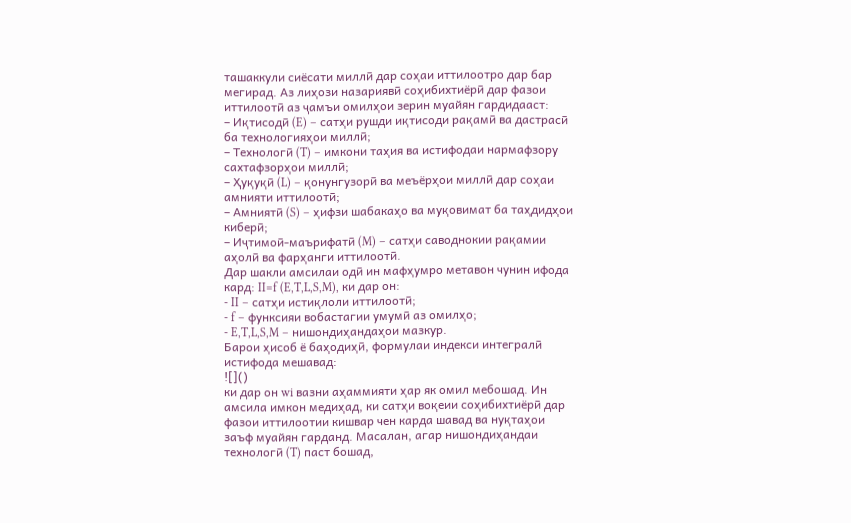ташаккули сиёсати миллӣ дар соҳаи иттилоотро дар бар мегирад. Аз лиҳози назариявӣ соҳибихтиёрӣ дар фазои иттилоотӣ аз ҷамъи омилҳои зерин муайян гардидааст:
– Иқтисодӣ (E) – сатҳи рушди иқтисоди рақамӣ ва дастрасӣ ба технологияҳои миллӣ;
– Технологӣ (T) – имкони таҳия ва истифодаи нармафзору сахтафзорҳои миллӣ;
– Ҳуқуқӣ (L) – қонунгузорӣ ва меъёрҳои миллӣ дар соҳаи амнияти иттилоотӣ;
– Амниятӣ (S) – ҳифзи шабакаҳо ва муқовимат ба таҳдидҳои киберӣ;
– Иҷтимоӣ-маърифатӣ (M) – сатҳи саводнокии рақамии аҳолӣ ва фарҳанги иттилоотӣ.
Дар шакли амсилаи одӣ ин мафҳумро метавон чунин ифода кард: II=f (E,T,L,S,M), ки дар он:
- II – сатҳи истиқлоли иттилоотӣ;
- f – функсияи вобастагии умумӣ аз омилҳо;
- E,T,L,S,M – нишондиҳандаҳои мазкур.
Барои ҳисоб ё баҳодиҳӣ, формулаи индекси интегралӣ истифода мешавад:
![]()
ки дар он wi вазни аҳаммияти ҳар як омил мебошад. Ин амсила имкон медиҳад, ки сатҳи воқеии соҳибихтиёрӣ дар фазои иттилоотии кишвар чен карда шавад ва нуқтаҳои заъф муайян гарданд. Масалан, агар нишондиҳандаи технологӣ (T) паст бошад,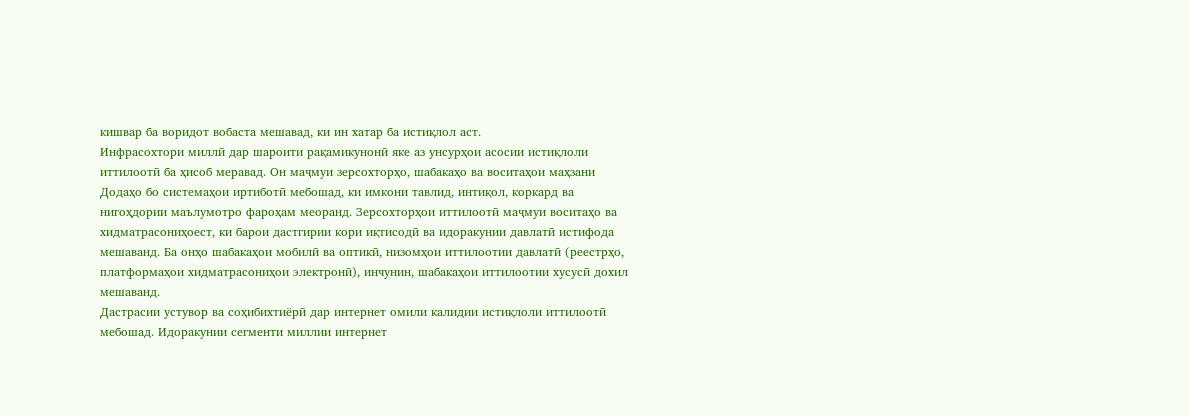кишвар ба воридот вобаста мешавад, ки ин хатар ба истиқлол аст.
Инфрасохтори миллӣ дар шароити рақамикунонӣ яке аз унсурҳои асосии истиқлоли иттилоотӣ ба ҳисоб меравад. Он маҷмуи зерсохторҳо, шабакаҳо ва воситаҳои маҳзани Додаҳо бо системаҳои иртиботӣ мебошад, ки имкони тавлид, интиқол, коркард ва нигоҳдории маълумотро фароҳам меоранд. Зерсохторҳои иттилоотӣ маҷмуи воситаҳо ва хидматрасониҳоест, ки барои дастгирии кори иқтисодӣ ва идоракунии давлатӣ истифода мешаванд. Ба онҳо шабакаҳои мобилӣ ва оптикӣ, низомҳои иттилоотии давлатӣ (реестрҳо, платформаҳои хидматрасониҳои электронӣ), инчунин, шабакаҳои иттилоотии хусусӣ дохил мешаванд.
Дастрасии устувор ва соҳибихтиёрӣ дар интернет омили калидии истиқлоли иттилоотӣ мебошад. Идоракунии сегменти миллии интернет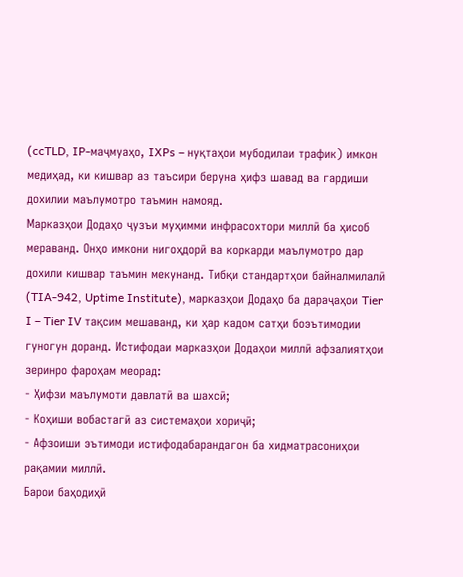(ccTLD, IP-маҷмуаҳо, IXPs – нуқтаҳои мубодилаи трафик) имкон медиҳад, ки кишвар аз таъсири беруна ҳифз шавад ва гардиши дохилии маълумотро таъмин намояд.
Марказҳои Додаҳо ҷузъи муҳимми инфрасохтори миллӣ ба ҳисоб мераванд. Онҳо имкони нигоҳдорӣ ва коркарди маълумотро дар дохили кишвар таъмин мекунанд. Тибқи стандартҳои байналмилалӣ (TIA-942, Uptime Institute), марказҳои Додаҳо ба дараҷаҳои Tier I – Tier IV тақсим мешаванд, ки ҳар кадом сатҳи боэътимодии гуногун доранд. Истифодаи марказҳои Додаҳои миллӣ афзалиятҳои зеринро фароҳам меорад:
- Ҳифзи маълумоти давлатӣ ва шахсӣ;
- Коҳиши вобастагӣ аз системаҳои хориҷӣ;
- Афзоиши эътимоди истифодабарандагон ба хидматрасониҳои рақамии миллӣ.
Барои баҳодиҳӣ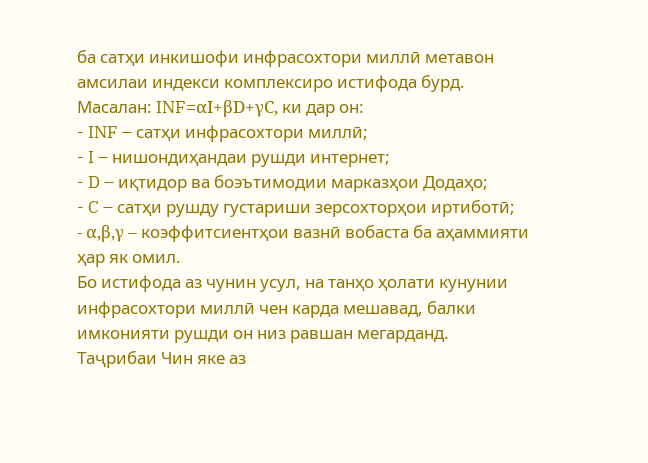ба сатҳи инкишофи инфрасохтори миллӣ метавон амсилаи индекси комплексиро истифода бурд. Масалан: INF=αI+βD+γC, ки дар он:
- INF – сатҳи инфрасохтори миллӣ;
- I – нишондиҳандаи рушди интернет;
- D – иқтидор ва боэътимодии марказҳои Додаҳо;
- C – сатҳи рушду густариши зерсохторҳои иртиботӣ;
- α,β,γ – коэффитсиентҳои вазнӣ вобаста ба аҳаммияти ҳар як омил.
Бо истифода аз чунин усул, на танҳо ҳолати кунунии инфрасохтори миллӣ чен карда мешавад, балки имконияти рушди он низ равшан мегарданд.
Таҷрибаи Чин яке аз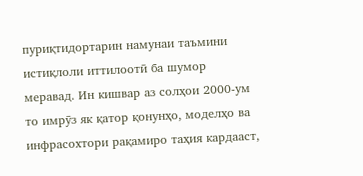пуриқтидортарин намунаи таъмини истиқлоли иттилоотӣ ба шумор меравад. Ин кишвар аз солҳои 2000-ум то имрӯз як қатор қонунҳо, моделҳо ва инфрасохтори рақамиро таҳия кардааст,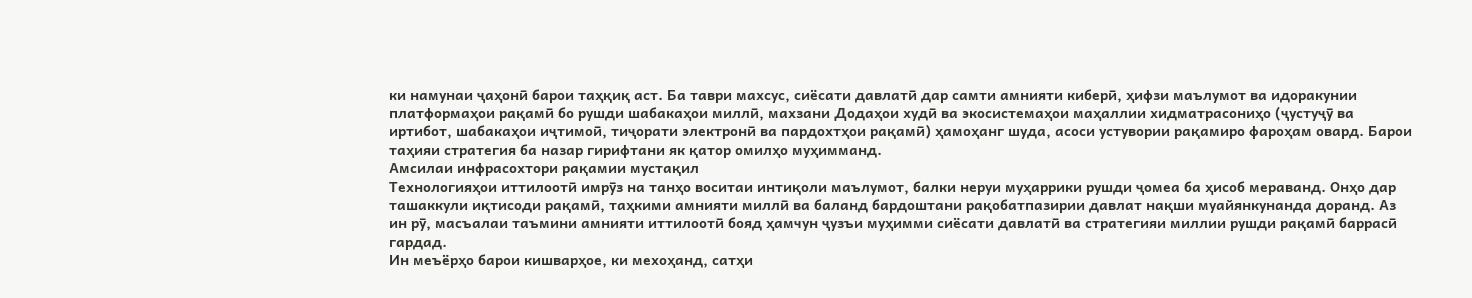ки намунаи ҷаҳонӣ барои таҳқиқ аст. Ба таври махсус, сиёсати давлатӣ дар самти амнияти киберӣ, ҳифзи маълумот ва идоракунии платформаҳои рақамӣ бо рушди шабакаҳои миллӣ, махзани Додаҳои худӣ ва экосистемаҳои маҳаллии хидматрасониҳо (ҷустуҷӯ ва иртибот, шабакаҳои иҷтимоӣ, тиҷорати электронӣ ва пардохтҳои рақамӣ) ҳамоҳанг шуда, асоси устувории рақамиро фароҳам овард. Барои таҳияи стратегия ба назар гирифтани як қатор омилҳо муҳимманд.
Амсилаи инфрасохтори рақамии мустақил
Технологияҳои иттилоотӣ имрӯз на танҳо воситаи интиқоли маълумот, балки неруи муҳаррики рушди ҷомеа ба ҳисоб мераванд. Онҳо дар ташаккули иқтисоди рақамӣ, таҳкими амнияти миллӣ ва баланд бардоштани рақобатпазирии давлат нақши муайянкунанда доранд. Аз ин рӯ, масъалаи таъмини амнияти иттилоотӣ бояд ҳамчун ҷузъи муҳимми сиёсати давлатӣ ва стратегияи миллии рушди рақамӣ баррасӣ гардад.
Ин меъёрҳо барои кишварҳое, ки мехоҳанд, сатҳи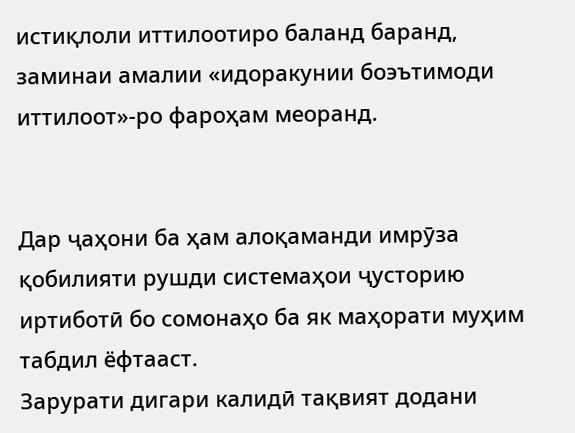истиқлоли иттилоотиро баланд баранд, заминаи амалии «идоракунии боэътимоди иттилоот»-ро фароҳам меоранд.


Дар ҷаҳони ба ҳам алоқаманди имрӯза қобилияти рушди системаҳои ҷусторию иртиботӣ бо сомонаҳо ба як маҳорати муҳим табдил ёфтааст.
Зарурати дигари калидӣ тақвият додани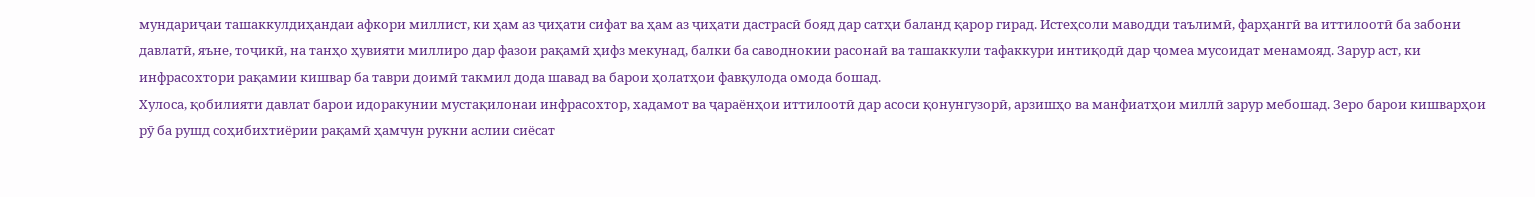мундариҷаи ташаккулдиҳандаи афкори миллист, ки ҳам аз ҷиҳати сифат ва ҳам аз ҷиҳати дастрасӣ бояд дар сатҳи баланд қарор гирад. Истеҳсоли маводди таълимӣ, фарҳангӣ ва иттилоотӣ ба забони давлатӣ, яъне, тоҷикӣ, на танҳо ҳувияти миллиро дар фазои рақамӣ ҳифз мекунад, балки ба саводнокии расонаӣ ва ташаккули тафаккури интиқодӣ дар ҷомеа мусоидат менамояд. Зарур аст, ки инфрасохтори рақамии кишвар ба таври доимӣ такмил дода шавад ва барои ҳолатҳои фавқулода омода бошад.
Хулоса, қобилияти давлат барои идоракунии мустақилонаи инфрасохтор, хадамот ва ҷараёнҳои иттилоотӣ дар асоси қонунгузорӣ, арзишҳо ва манфиатҳои миллӣ зарур мебошад. Зеро барои кишварҳои рӯ ба рушд соҳибихтиёрии рақамӣ ҳамчун рукни аслии сиёсат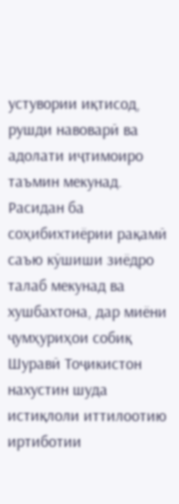устувории иқтисод, рушди навоварӣ ва адолати иҷтимоиро таъмин мекунад. Расидан ба соҳибихтиёрии рақамӣ саъю кӯшиши зиёдро талаб мекунад ва хушбахтона, дар миёни ҷумҳуриҳои собиқ Шуравӣ Тоҷикистон нахустин шуда истиқлоли иттилоотию иртиботии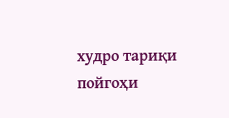худро тариқи пойгоҳи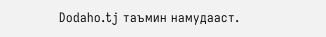Dodaho.tj таъмин намудааст.